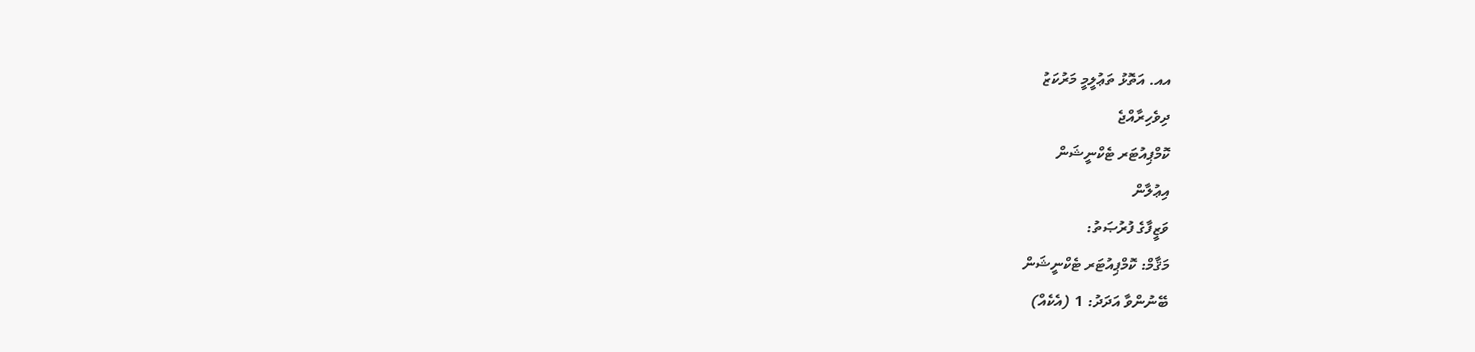އއ. އަތޮޅު ތަޢުލީމީ މަރުކަޒު
ދިވެހިރާއްޖެ
ކޮމްޕިއުޓަރ ޓެކްނީޝަން
އިޢުލާން
ވަޒީފާގެ ފުރުޞަތު:
މަޤާމް: ކޮމްޕިއުޓަރ ޓެކްނީޝަން
ބޭނުންވާ އަދަދު: 1 (އެކެއް)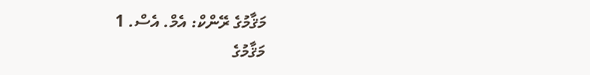މަޤާމުގެ ރޭންކް: އެމް. އެސް. 1
މަޤާމުގެ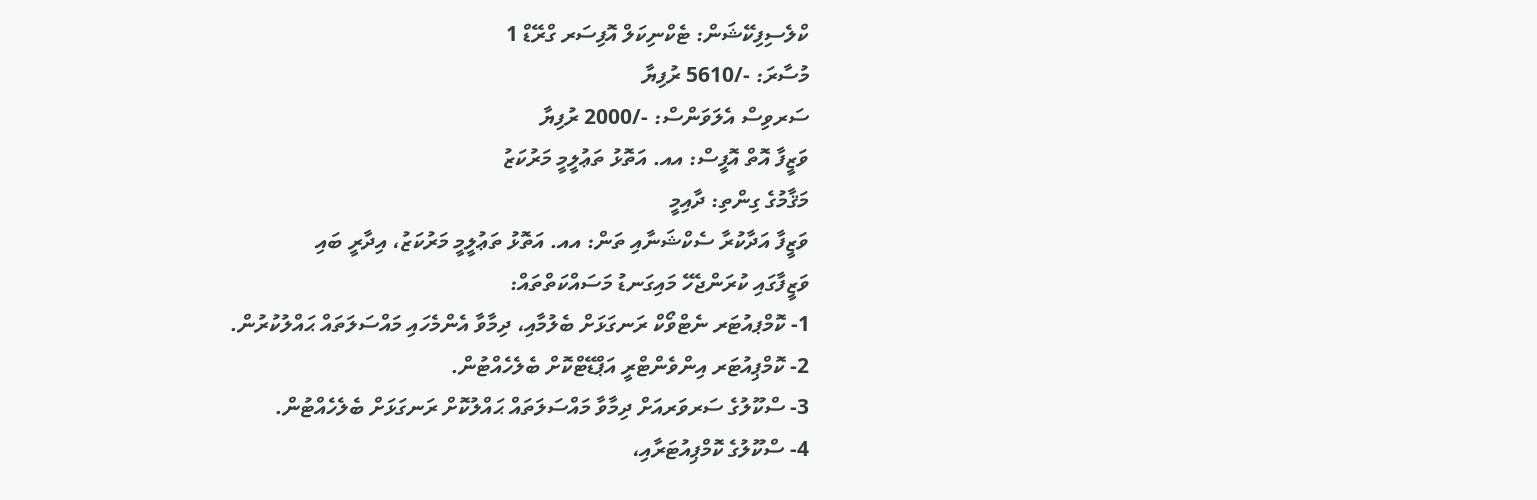ކްލެސިފިކޭޝަން: ޓެކްނިކަލް އޮފިސަރ ގްރޭޑް 1
މުސާރަ: -/5610 ރުފިޔާ
ސަރވިސް އެލަވަންސް: -/2000 ރުފިޔާ
ވަޒީފާ އޮތް އޮފީސް: އއ. އަތޮޅު ތަޢުލީމީ މަރުކަޒު
މަޤާމުގެ ގިންތި: ދާއިމީ
ވަޒީފާ އަދާކުރާ ސެކްޝަނާއި ތަން: އއ. އަތޮޅު ތަޢުލީމީ މަރުކަޒު، އިދާރީ ބައި
ވަޒީފާގައި ކުރަންޖެހޭ މައިގަނޑު މަސައްކަތްތައް:
1- ކޮމްޕއުޓަރ ނެޓްވޯކް ރަނގަޅަށް ބެލުމާއި، ދިމާވާ އެންމެހައި މައްސަލަތައް ޙައްލުކުރުން.
2- ކޮމްޕިއުޓަރ އިންވެންޓްރީ އަޕްޑޭޓްކޮށް ބެލެހެއްޓުން.
3- ސްކޫލުގެ ސަރވަރއަށް ދިމާވާ މައްސަލަތައް ޙައްލުކޮށް ރަނގަޅަށް ބެލެހެއްޓުން.
4- ސްކޫލުގެ ކޮމްޕިއުޓަރާއި،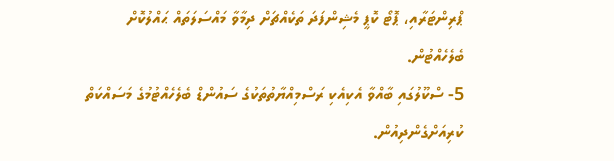ޕްރިންޓަރާއި، ޕޮޓޯ ކޮޕީ މެޝިންފަދަ ތަކެއްޗަށް ދިމާވާ މައްސަލަތައް ޙައްލުކޮށް ބެލެހެއްޓުން.
5- ސްކޫލުގައި ބާއްވާ އެކިއެކި ރަސްމިއްޔާތުތަކުގެ ސައުންޑް ބެލެހެއްޓުމުގެ މަސައްކަތް ކުރިއަށްގެންދިއުން.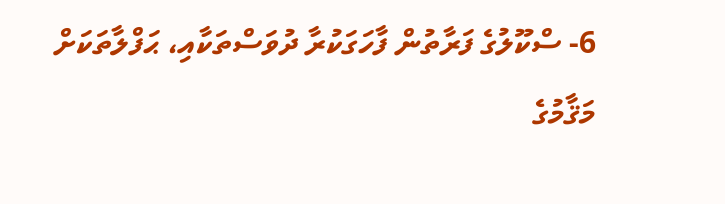6- ސްކޫލުގެ ފަރާތުން ފާހަގަކުރާ ދުވަސްތަކާއި، ޙަފްލާތަކަށް މަޤާމުގެ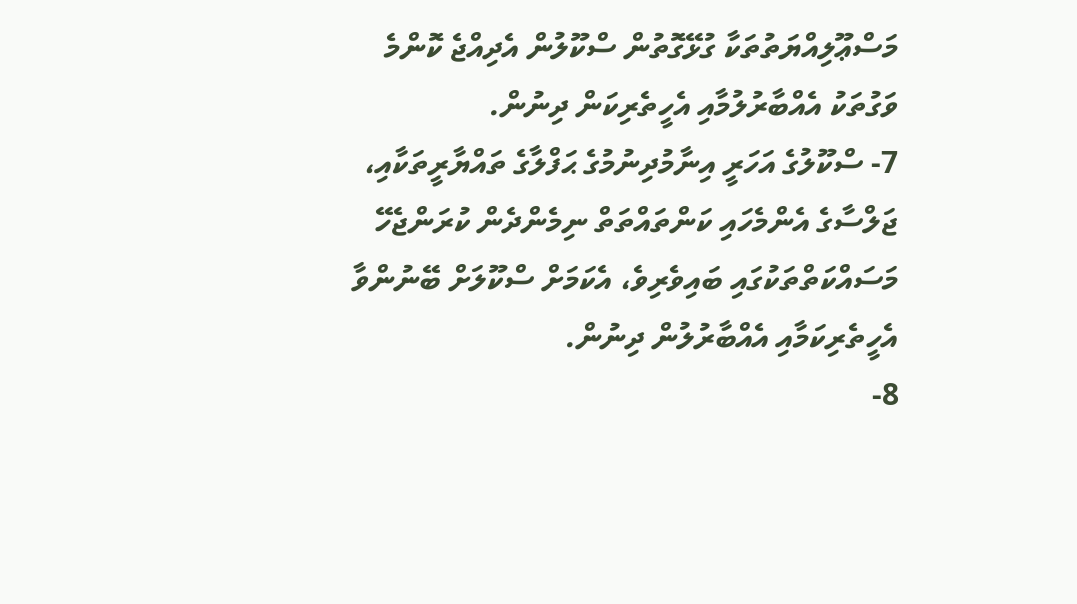މަސްޢޫލިއްޔަތުތަކާ ގުޅޭގޮތުން ސްކޫލުން އެދިއްޖެ ކޮންމެ ވަގުތަކު އެއްބާރުލުމާއި އެހީތެރިކަން ދިނުން.
7- ސްކޫލުގެ އަހަރީ އިނާމުދިނުމުގެ ޙަފްލާގެ ތައްޔާރީތަކާއި، ޖަލްސާގެ އެންމެހައި ކަންތައްތަތް ނިމެންދެން ކުރަންޖެހޭ މަސައްކަތްތަކުގައި ބައިވެރިވެ، އެކަމަށް ސްކޫލަށް ބޭނުންވާ އެހީތެރިކަމާއި އެއްބާރުލުން ދިނުން.
8-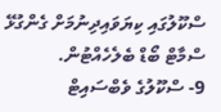ސްކޫލުގައި ކިޔަވައިދިނުމަށް ގެންގުޅޭ ސްމާޓް ބޯޑް ބެލެހެއްޓުން.
9- ސްކޫލުގެ ވެބްސައިޓް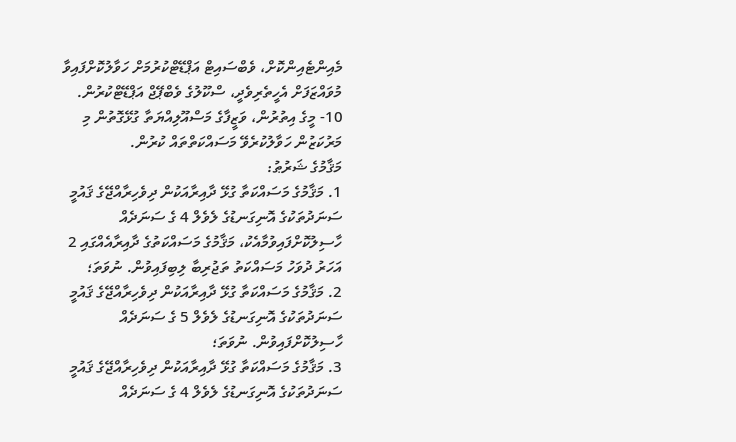މެއިންޓެއިންކޮށް، ވެބްސައިޓް އަޕްޑޭޓްކުރުމަށް ހަވާލުކޮށްފައިވާ މުވައްޒަފަށް އެހީތެރިވެދީ، ސްކޫލުގެ ވެބްޕޭޖް އަޕްޑޭޓްކުރުން.
10- މީގެ އިތުރުން، ވަޒީފާގެ މަސްއޫލިއްޔަތާ ގުޅޭގޮތުން މި މަރުކަޒުން ހަވާލުކުރެވޭ މަސައްކަތްތައް ކުރުން.
މަޤާމުގެ ޝަރުޠު:
1. މަޤާމުގެ މަސައްކަތާ ގުޅޭ ދާއިރާއަކުން ދިވެހިރާއްޖޭގެ ޤައުމީ ސަނަދުތަކުގެ އޮނިގަނޑުގެ ލެވެލް 4 ގެ ސަނަދެއް ހާސިލުކޮށްފައިވުމާއެކު، މަޤާމުގެ މަސައްކަތުގެ ދާއިރާއެއްގައި 2 އަހަރު ދުވަހު މަސައްކަތު ތަޖުރިބާ ލިބިފައިވުން. ނުވަތަ؛
2. މަޤާމުގެ މަސައްކަތާ ގުޅޭ ދާއިރާއަކުން ދިވެހިރާއްޖޭގެ ޤައުމީ ސަނަދުތަކުގެ އޮނިގަނޑުގެ ލެވެލް 5 ގެ ސަނަދެއް ހާސިލުކޮށްފައިވުން. ނުވަތަ؛
3. މަޤާމުގެ މަސައްކަތާ ގުޅޭ ދާއިރާއަކުން ދިވެހިރާއްޖޭގެ ޤައުމީ ސަނަދުތަކުގެ އޮނިގަނޑުގެ ލެވެލް 4 ގެ ސަނަދެއް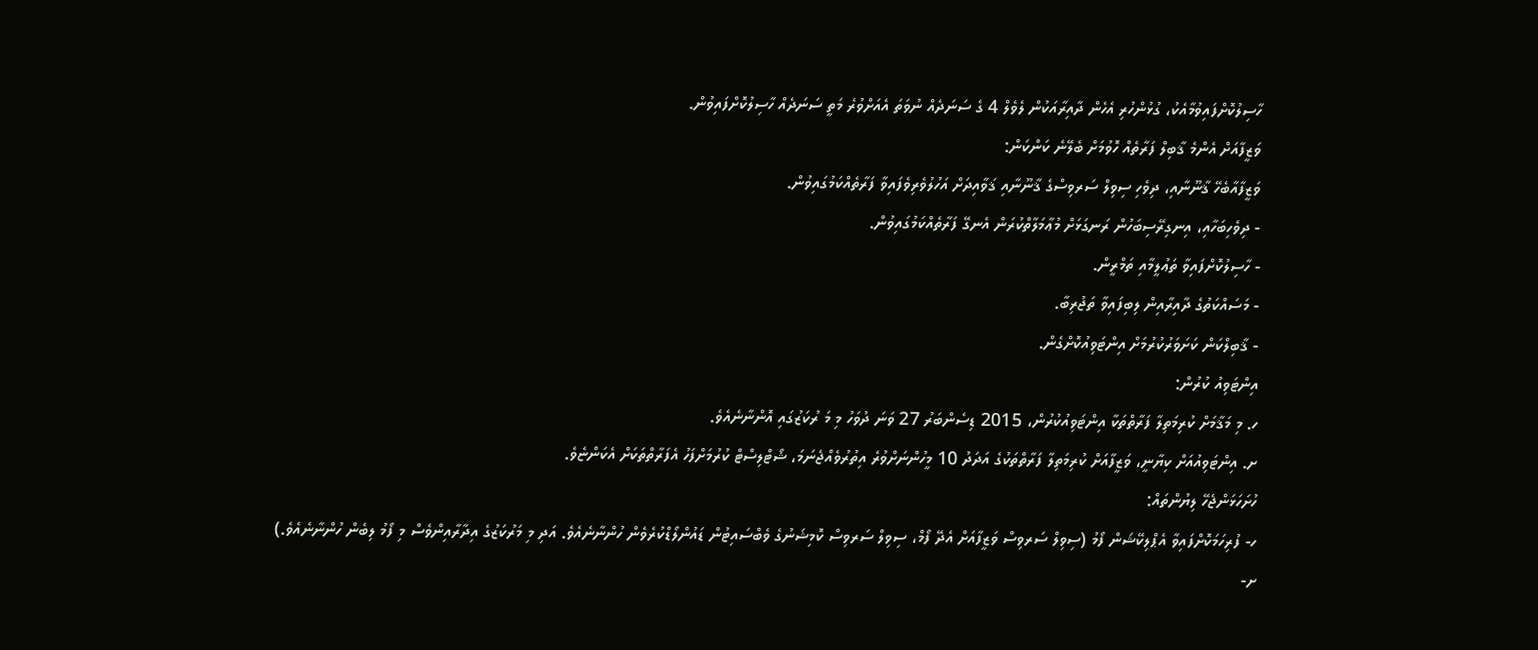ހާސިލުކޮށްފައިވުމާއެކު، ގުޅުންހުރި އެހެން ދާއިރާއަކުން ލެވެލް 4 ގެ ސަނަދެއް ނުވަތަ އެއަށްވުރެ މަތީ ސަނަދެއް ހާސިލުކޮށްފައިވުން.
ވަޒީފާއަށް އެންމެ ޤާބިލް ފަރާތެއް ހޮވުމަށް ބެލޭނެ ކަންކަން:
ވަޒީފާއާބެހޭ ޤާނޫނާއި، ދިވެހި ސިވިލް ސަރވިސްގެ ޤާނޫނާއި ޤަވާއިދަށް އަހުލުވެރިވެފައިވާ ފަރާތެއްކަމުގައިވުން.
- ދިވެހިބަހާއި، އިނގިރޭސިބަހުން ރަނގަޅަށް މުޢާމަލާތްކުރަން އެނގޭ ފަރާތެއްކަމުގައިވުން.
- ހާސިލުކޮށްފައިވާ ތަޢުލީމާއި ތަމްރީން.
- މަސައްކަތުގެ ދާއިރާއިން ލިބިފައިވާ ތަޖުރިބާ.
- ޤާބިލްކަން ކަށަވަރުކުރުމަށް އިންޓަވިއުކޮށްގެން.
އިންޓަވިއު ކުރުން:
ހ. މި މަޤާމަށް ކުރިމަތިލާ ފަރާތްތަކާ އިންޓަވިއުކުރުން، 2015 ޑިސެންބަރު 27 ވަނަ ދުވަހު މި މަ ރުކަޒުގައި އޮންނާނެއެވެ.
ށ. އިންޓަވިއުއަށް ކިޔާނީ، ވަޒީފާއަށް ކުރިމަތިލާ ފަރާތްތަކުގެ އަދަދު 10 މީހުންނަށްވުރެ އިތުރުވެއްޖެނަމަ، ޝޯޓްލިސްޓް ކުރުމަށްފަހު އެފަރާތްތަކަށް އެކަންޏެވެ.
ހުށަހަޅަންޖެހޭ ލިޔުންތައް:
ހ- ފުރިހަމަކޮށްފައިވާ އެޕްލިކޭޝަން ފޯމު (ސިވިލް ސަރވިސް ވަޒީފާއަށް އެދޭ ފޯމް، ސިވިލް ސަރވިސް ކޮމިޝަނުގެ ވެބްސައިޓުން ޑައުންލޯޑްކުރެވެން ހުންނާނެއެވެ. އަދި މި މަރުކަޒުގެ އިދާރާއިންވެސް މި ފޯމު ލިބެން ހުންނާނެއެވެ.)
ށ-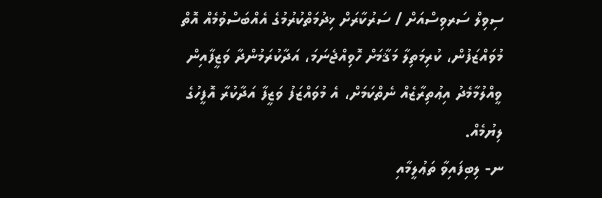ސިވިލް ސަރވިސްއަށް / ސަރުކާރަށް ޚިދުމަތްކުރުމުގެ އެއްބަސްވުމެއް އޮތް މުވައްޒަފުން، ކުރިމަތިލާ މަޤާމަށް ހޮވިއްޖެނަމަ، އަދާކުރަމުންދާ ވަޒީފާއިން ވީއްލުމާމެދު އިޢުތިރާޒެއް ނެތްކަމަށް، އެ މުވައްޒަފު ވަޒީފާ އަދާކުރާ އޮފީހުގެ ލިޔުމެއް.
ނ- ލިބިފައިވާ ތަޢުލީމާއި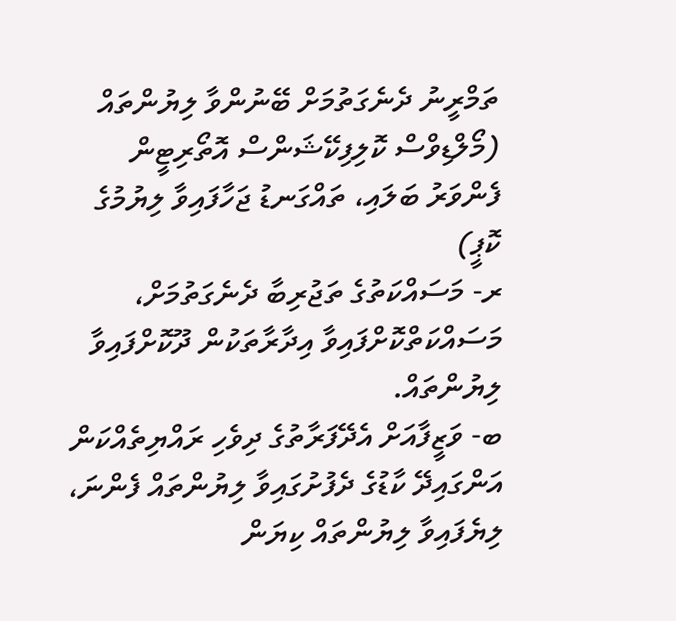ތަމްރީނު ދެނެގަތުމަށް ބޭނުންވާ ލިޔުންތައް (މޯލްޑިވްސް ކޮލިފިކޭޝަންސް އޮތޯރިޓީން ފެންވަރު ބަލައި، ތައްގަނޑު ޖަހާފައިވާ ލިޔުމުގެ ކޮޕީ)
ރ- މަސައްކަތުގެ ތަޖުރިބާ ދެނެގަތުމަށް، މަސައްކަތްކޮށްފައިވާ އިދާރާތަކުން ދޫކޮށްފައިވާ ލިޔުންތައް.
ބ- ވަޒީފާއަށް އެދޭފަރާތުގެ ދިވެހި ރައްޔިތެއްކަން އަންގައިދޭ ކާޑުގެ ދެފުށުގައިވާ ލިޔުންތައް ފެންނަ، ލިޔެފައިވާ ލިޔުންތައް ކިޔަން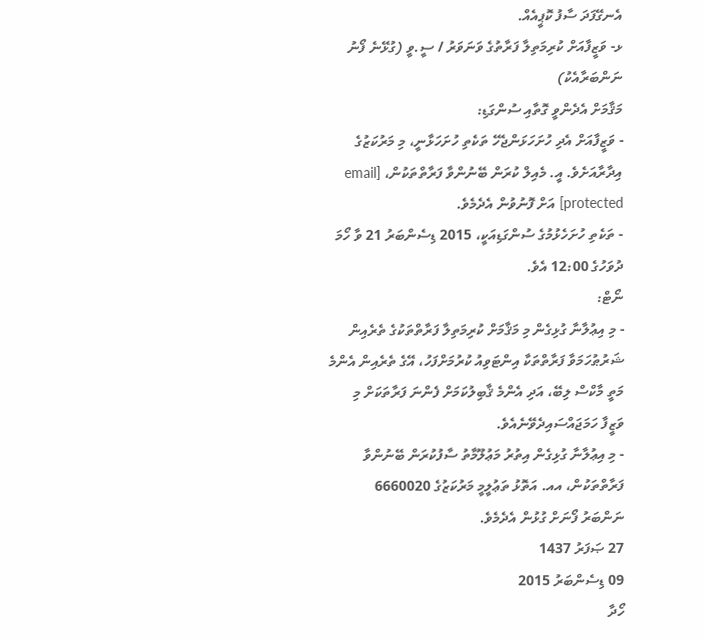އެނގޭފަދަ ސާފު ކޮޕީއެއް.
ޅ- ވަޒީފާއަށް ކުރިމަތިލާ ފަރާތުގެ ވަނަވަރު / ސީ.ވީ (ގުޅޭނެ ފޯނު ނަންބަރާއެކު)
މަޤާމަށް އެދެންވީ ގޮތާއި ސުންގަޑި:
- ވަޒީފާއަށް އެދި ހުށަހަޅަންޖެހޭ ތަކެތި ހުށަހަޅާނީ، މި މަރުކަޒުގެ އިދާރާއަށެވެ. އީ. މެއިލް ކުރަން ބޭނުންވާ ފަރާތްތަކުން، [email protected] އަށް ފޮނުވުން އެދެމެވެ.
- ތަކެތި ހުށަހެޅުމުގެ ސުންގަޑިއަކީ، 2015 ޑިސެންބަރު 21 ވާ ހޯމަ ދުވަހުގެ 12:00 އެވެ.
ނޯޓް:
- މި އިޢުލާނާ ގުޅިގެން މި މަޤާމަށް ކުރިމަތިލާ ފަރާތްތަކުގެ ތެރެއިން ޝަރުޠުހަމަވާ ފަރާތްތަކާ އިންޓަވިއު ކުރުމަށްފަހު، އޭގެ ތެރެއިން އެންމެ މަތީ މާކްސް ލިބޭ، އަދި އެންމެ ޤާބިލުކަމަށް ފެންނަ ފަރާތަކަށް މި ވަޒީފާ ހަމަޖައްސައިދެވޭނެއެވެ.
- މި އިޢުލާނާ ގުޅިގެން އިތުރު މަޢުލޫމާތު ސާފުކުރަން ބޭނުންވާ ފަރާތްތަކުން، އއ. އަތޮޅު ތަޢުލީމީ މަރުކަޒުގެ 6660020 ނަންބަރު ފޯނަށް ގުޅުން އެދެމެވެ.
27 ޞަފަރު 1437
09 ޑިސެންބަރު 2015
ހޯދާ